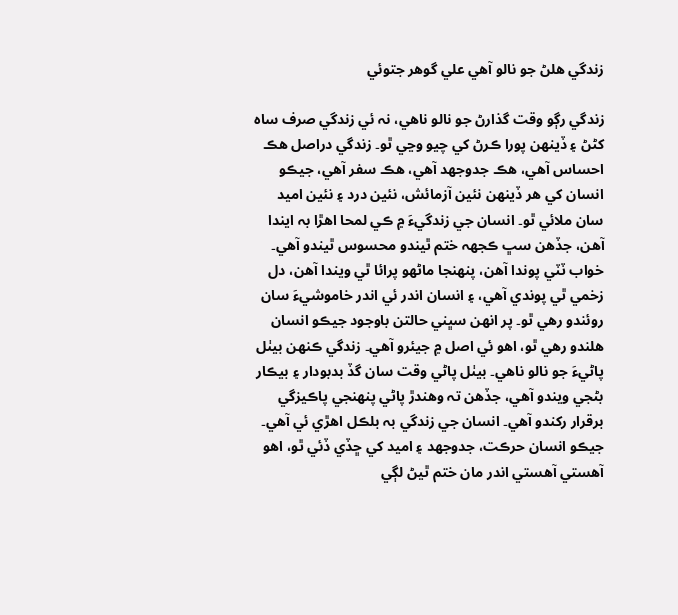زندگي هلڻ جو نالو آهي علي گوهر جتوئي

زندگي رڳو وقت گذارڻ جو نالو ناهي، نہ ئي زندگي صرف ساه کڻڻ ۽ ڏينهن پورا ڪرڻ کي چيو وڃي ٿو۔ زندگي دراصل هڪ احساس آهي، هڪ جدوجهد آهي، هڪ سفر آهي، جيڪو انسان کي هر ڏينهن نئين آزمائش، نئين درد ۽ نئين اميد سان ملائي ٿو۔ انسان جي زندگيءَ ۾ ڪي لمحا اهڙا بہ ايندا آهن، جڏهن سڀ ڪجهہ ختم ٿيندو محسوس ٿيندو آهي۔ خواب ٽٽي پوندا آهن، پنهنجا ماڻهو پرائا ٿي ويندا آهن، دل زخمي ٿي پوندي آهي، ۽ انسان اندر ئي اندر خاموشيءَ سان روئندو رهي ٿو۔ پر انهن سڀني حالتن باوجود جيڪو انسان هلندو رهي ٿو، اهو ئي اصل ۾ جيئرو آهي۔ زندگي ڪنهن بيٺل پاڻيءَ جو نالو ناهي۔ بيٺل پاڻي وقت سان گڏ بدبودار ۽ بيڪار بڻجي ويندو آهي، جڏهن تہ وهندڙ پاڻي پنهنجي پاڪيزگي برقرار رکندو آهي۔ انسان جي زندگي بہ بلڪل اهڙي ئي آهي۔ جيڪو انسان حرڪت، جدوجهد ۽ اميد کي ڇڏي ڏئي ٿو، اهو آهستي آهستي اندر مان ختم ٿيڻ لڳي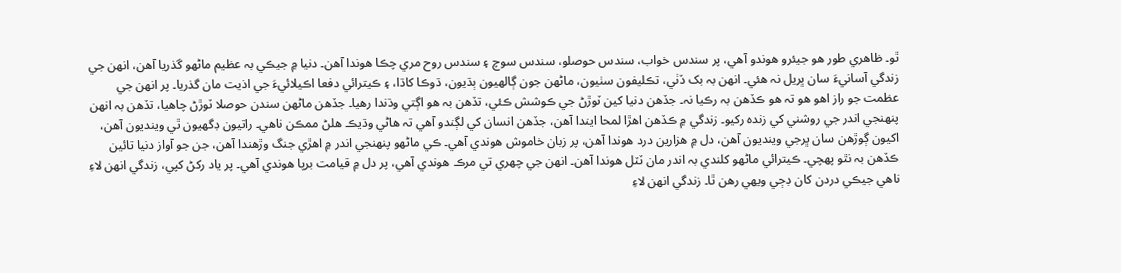ٿو۔ ظاهري طور هو جيئرو هوندو آهي، پر سندس خواب، سندس حوصلو، سندس سوچ ۽ سندس روح مري چڪا هوندا آهن۔ دنيا ۾ جيڪي بہ عظيم ماڻهو گذريا آهن، انهن جي زندگي آسانيءَ سان ڀريل نہ هئي۔ انهن بہ بک ڏٺي، تڪليفون سٺيون، ماڻهن جون ڳالهيون ٻڌيون، ڌوڪا کاڌا، ۽ ڪيترائي دفعا اڪيلائيءَ جي اذيت مان گذريا۔ پر انهن جي عظمت جو راز اهو هو تہ هو ڪڏهن بہ رڪيا نہ۔ جڏهن دنيا کين ٽوڙڻ جي ڪوشش ڪئي، تڏهن بہ هو اڳتي وڌندا رهيا۔ جڏهن ماڻهن سندن حوصلا ٽوڙڻ چاهيا، تڏهن بہ انهن پنهنجي اندر جي روشني کي زندہ رکيو۔ زندگي ۾ ڪڏهن اهڙا لمحا ايندا آهن، جڏهن انسان کي لڳندو آهي تہ هاڻي وڌيڪ هلڻ ممڪن ناهي۔ راتيون ڊگهيون ٿي وينديون آهن، اکيون ڳوڙهن سان ڀرجي وينديون آهن، دل ۾ هزارين درد هوندا آهن، پر زبان خاموش هوندي آهي۔ ڪي ماڻهو پنهنجي اندر ۾ اهڙي جنگ وڙهندا آهن، جن جو آواز دنيا تائين ڪڏهن بہ نٿو پهچي۔ ڪيترائي ماڻهو کلندي بہ اندر مان ٽٽل هوندا آهن۔ انهن جي چهري تي مرڪ هوندي آهي، پر دل ۾ قيامت برپا هوندي آهي۔ پر ياد رکڻ کپي، زندگي انهن لاءِ ناهي جيڪي دردن کان ڊڄي ويهي رهن ٿا۔ زندگي انهن لاءِ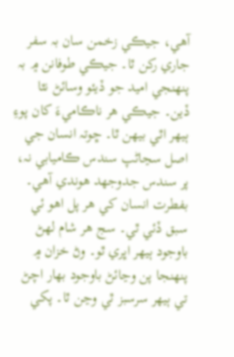آهي، جيڪي زخمن سان بہ سفر جاري رکن ٿا۔ جيڪي طوفانن ۾ بہ پنهنجي اميد جو ڏيئو وسائڻ نٿا ڏين۔ جيڪي هر ناڪاميءَ کان پوءِ ٻيهر اٿي بيهن ٿا۔ ڇوتہ انسان جي اصل سڃاڻپ سندس ڪاميابي نہ، پر سندس جدوجهد هوندي آهي۔ بفطرت انسان کي هر پل اهو ئي سبق ڏئي ٿي۔ سج هر شام لهڻ باوجود ٻيهر اڀري ٿو۔ وڻ خزان ۾ پنهنجا پن وڃائڻ باوجود بهار اچڻ تي ٻيهر سرسبز ٿي وڃن ٿا۔ پکي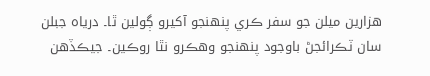هزارين ميلن جو سفر ڪري پنهنجو آکيرو ڳولين ٿا۔ درياه جبلن سان ٽڪرائجڻ باوجود پنهنجو وهڪرو نٿا روڪين۔ جيڪڏهن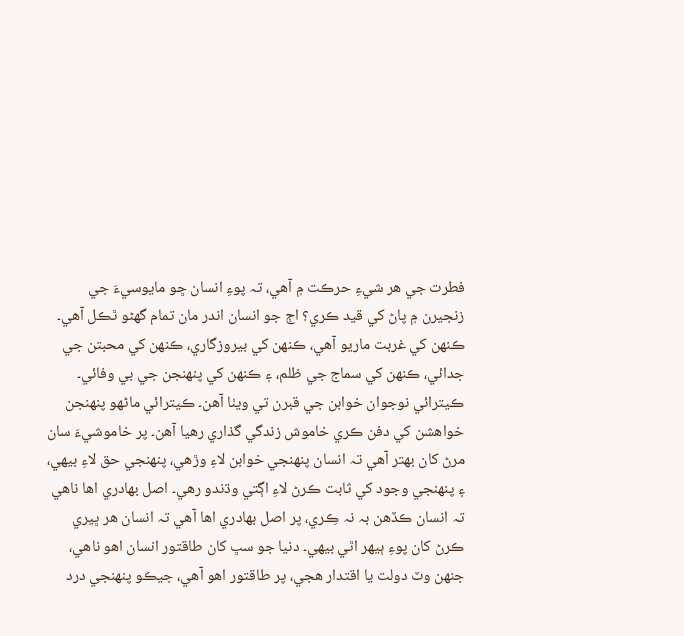فطرت جي هر شيءِ حرڪت ۾ آهي، تہ پوءِ انسان ڇو مايوسيءَ جي زنجيرن ۾ پاڻ کي قيد ڪري؟ اڄ جو انسان اندر مان تمام گهڻو ٿڪل آهي۔ ڪنهن کي غربت ماريو آهي، ڪنهن کي بيروزگاري، ڪنهن کي محبتن جي جدائي، ڪنهن کي سماج جي ظلم، ۽ ڪنهن کي پنهنجن جي بي وفائي۔ ڪيترائي نوجوان خوابن جي قبرن تي ويٺا آهن۔ ڪيترائي ماڻهو پنهنجن خواهشن کي دفن ڪري خاموش زندگي گذاري رهيا آهن۔ پر خاموشيءَ سان مرڻ کان بهتر آهي تہ انسان پنهنجي خوابن لاءِ وڙهي، پنهنجي حق لاءِ بيهي، ۽ پنهنجي وجود کي ثابت ڪرڻ لاءِ اڳتي وڌندو رهي۔ اصل بهادري اها ناهي تہ انسان ڪڏهن بہ نہ ڪِري، پر اصل بهادري اها آهي تہ انسان هر ڀيري ڪرڻ کان پوءِ ٻيهر اٿي بيهي۔ دنيا جو سڀ کان طاقتور انسان اهو ناهي، جنهن وٽ دولت يا اقتدار هجي، پر طاقتور اهو آهي، جيڪو پنهنجي درد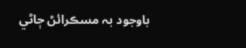باوجود بہ مسڪرائڻ ڄاڻي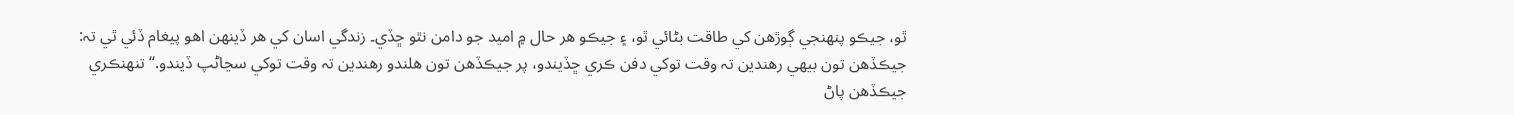ٿو، جيڪو پنهنجي ڳوڙهن کي طاقت بڻائي ٿو، ۽ جيڪو هر حال ۾ اميد جو دامن نٿو ڇڏي۔ زندگي اسان کي هر ڏينهن اهو پيغام ڏئي ٿي تہ: جيڪڏهن تون بيهي رهندين تہ وقت توکي دفن ڪري ڇڏيندو، پر جيڪڏهن تون هلندو رهندين تہ وقت توکي سڃاڻپ ڏيندو.“ تنهنڪري جيڪڏھن پاڻ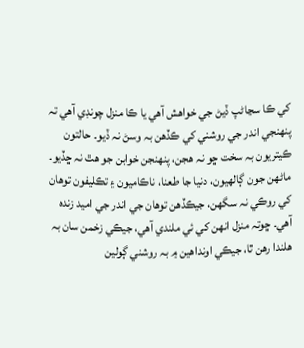کي ڪا سڃاڻپ ڏيڻ جي خواھش آھي يا ڪا منزل چونڊي آھي تہ پنهنجي اندر جي روشني کي ڪڏهن بہ وسڻ نہ ڏيو۔ حالتون ڪيتريون بہ سخت ڇو نہ هجن، پنهنجن خوابن جو هٿ نہ ڇڏيو۔ ماڻهن جون ڳالهيون، دنيا جا طعنا، ناڪاميون ۽ تڪليفون توهان کي روڪي نہ سگهن، جيڪڏهن توهان جي اندر جي اميد زندہ آهي۔ ڇوتہ منزل انهن کي ئي ملندي آهي، جيڪي زخمن سان بہ هلندا رهن ٿا، جيڪي اونداهين ۾ بہ روشني ڳولين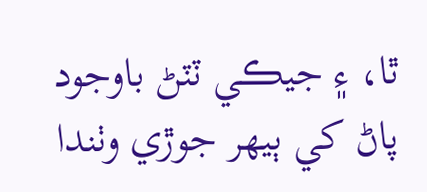ٿا، ۽ جيڪي ٽٽڻ باوجود پاڻ کي ٻيهر جوڙي وٺندا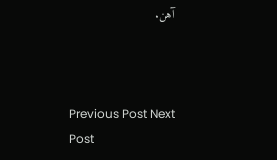آهن.



Previous Post Next Post